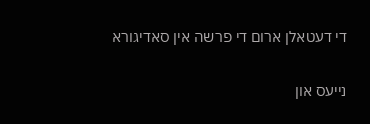די דעטאלן ארום די פרשה אין סאדיגורא

נייעס און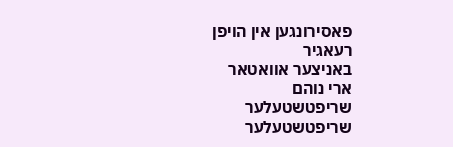פאסירונגען אין הויפן
רעאגיר
באניצער אוואטאר
ארי נוהם
שריפטשטעלער
שריפטשטעלער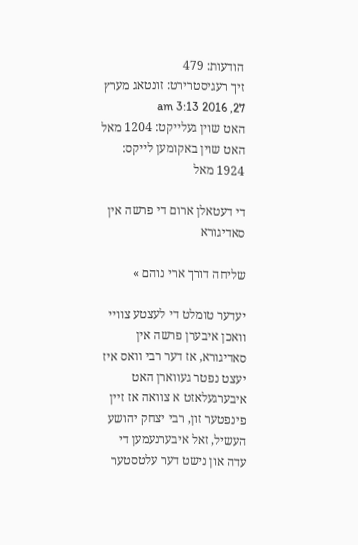הודעות: 479
זיך רעגיסטרירט: זונטאג מערץ 27, 2016 3:13 am
האט שוין געלייקט: 1204 מאל
האט שוין באקומען לייקס: 1924 מאל

די דעטאלן ארום די פרשה אין סאדיגורא

שליחה דורך ארי נוהם »

יעדער טומלט די לעצטע צוויי וואכן איבערן פרשה אין סאדיגורא, אז דער רבי וואס איז יעצט נפטר געווארן האט איבערגעלאזט א צוואה אז זיין פינפטער זון, רבי יצחק יהושע העשיל, זאל איבערנעמען די עדה און נישט דער עלטסטער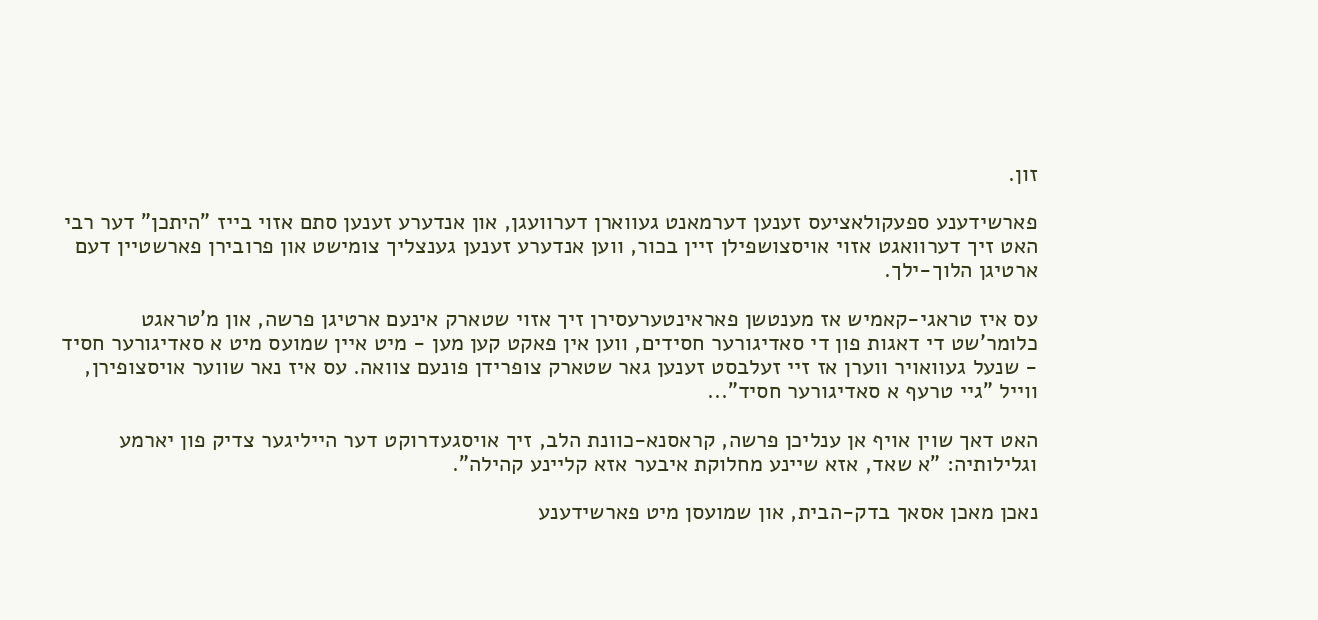זון.

פארשידענע ספעקולאציעס זענען דערמאנט געווארן דערוועגן, און אנדערע זענען סתם אזוי בייז "היתכן" דער רבי האט זיך דערוואגט אזוי אויסצושפילן זיין בכור, ווען אנדערע זענען גענצליך צומישט און פרובירן פארשטיין דעם ארטיגן הלוך-ילך.

עס איז טראגי-קאמיש אז מענטשן פאראינטערעסירן זיך אזוי שטארק אינעם ארטיגן פרשה, און מ'טראגט כלומר'שט די דאגות פון די סאדיגורער חסידים, ווען אין פאקט קען מען - מיט איין שמועס מיט א סאדיגורער חסיד - שנעל געוואויר ווערן אז זיי זעלבסט זענען גאר שטארק צופרידן פונעם צוואה. עס איז נאר שווער אויסצופירן, ווייל "גיי טרעף א סאדיגורער חסיד"...

האט דאך שוין אויף אן ענליכן פרשה, קראסנא-כוונת הלב, זיך אויסגעדרוקט דער הייליגער צדיק פון יארמע וגלילותיה: "א שאד, אזא שיינע מחלוקת איבער אזא קליינע קהילה".

נאכן מאכן אסאך בדק-הבית, און שמועסן מיט פארשידענע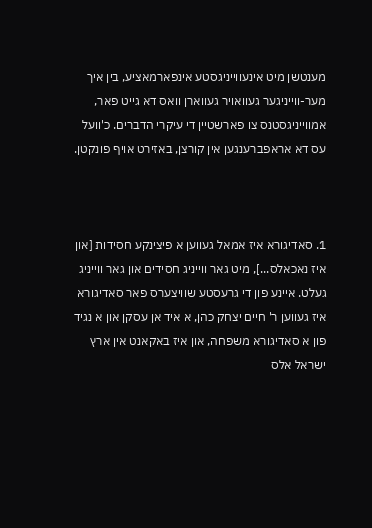מענטשן מיט אינעווייניגסטע אינפארמאציע, בין איך מער-ווייניגער געוואויר געווארן וואס דא גייט פאר, אמווייניגסטנס צו פארשטיין די עיקרי הדברים. כ'וועל עס דא אראפברענגען אין קורצן, באזירט אויף פונקטן.



1. סאדיגורא איז אמאל געווען א פיצינקע חסידות [און איז נאכאלס...], מיט גאר ווייניג חסידים און גאר ווייניג געלט. איינע פון די גרעסטע שוויצערס פאר סאדיגורא איז געווען ר' חיים יצחק כהן, א איד אן עסקן און א נגיד פון א סאדיגורא משפחה, און איז באקאנט אין ארץ ישראל אלס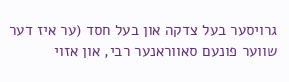גרויסער בעל צדקה און בעל חסד (ער איז דער שווער פונעם סאווראנער רבי, און אזוי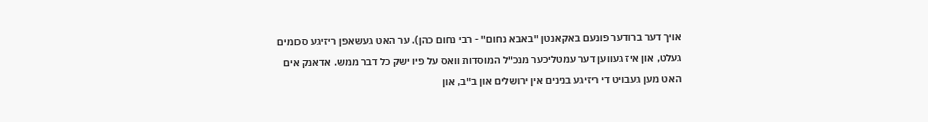אויך דער ברודער פונעם באקאנטן "באבא נחום" - רבי נחום כהן). ער האט געשאפן ריזיגע סכומים געלט, און איז געווען דער עמטליכער מנכ"ל המוסדות וואס על פיו ישק כל דבר ממש. אדאנק אים האט מען געבויט די ריזיגע בנינים אין ירושלים און ב"ב, און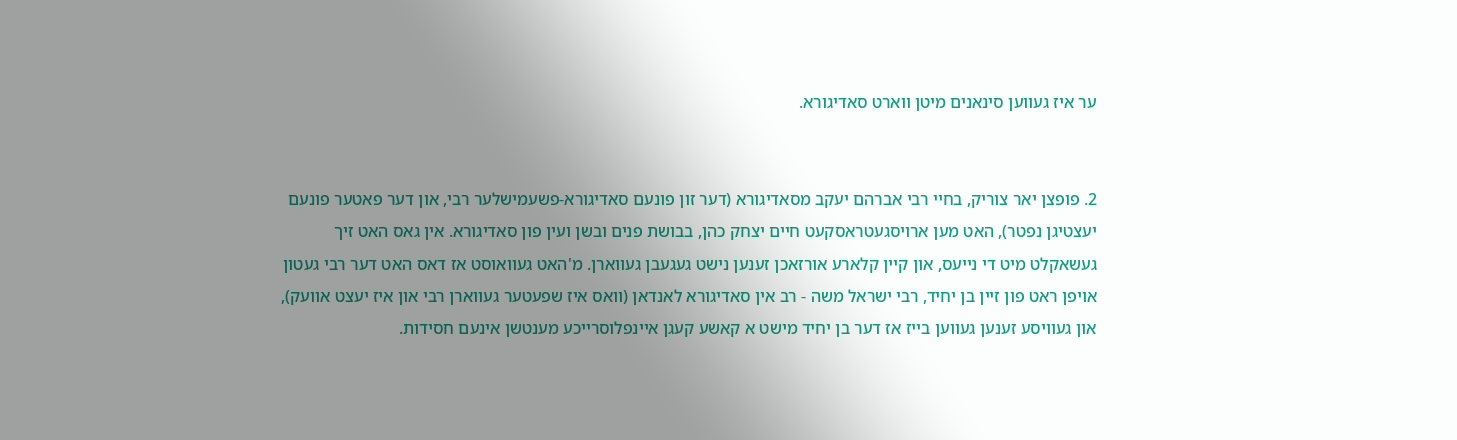ער איז געווען סינאנים מיטן ווארט סאדיגורא.


2. פופצן יאר צוריק, בחיי רבי אברהם יעקב מסאדיגורא (דער זון פונעם סאדיגורא-פשעמישלער רבי, און דער פאטער פונעם יעצטיגן נפטר), האט מען ארויסגעטראסקעט חיים יצחק כהן, בבושת פנים ובשן ועין פון סאדיגורא. אין גאס האט זיך געשאקלט מיט די נייעס, און קיין קלארע אורזאכן זענען נישט געגעבן געווארן. מ'האט געוואוסט אז דאס האט דער רבי געטון אויפן ראט פון זיין בן יחיד, רבי ישראל משה - רב אין סאדיגורא לאנדאן (וואס איז שפעטער געווארן רבי און איז יעצט אוועק), און געוויסע זענען געווען בייז אז דער בן יחיד מישט א קאשע קעגן איינפלוסרייכע מענטשן אינעם חסידות.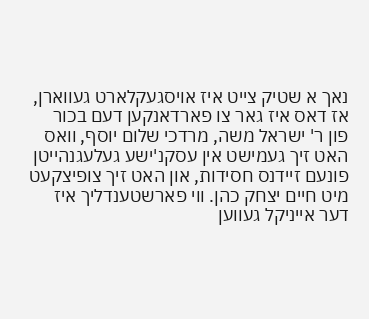נאך א שטיק צייט איז אויסגעקלארט געווארן, אז דאס איז גאר צו פארדאנקען דעם בכור פון ר' ישראל משה, מרדכי שלום יוסף, וואס האט זיך געמישט אין עסקנ'ישע געלעגנהייטן פונעם זיידנס חסידות, און האט זיך צופיצקעט מיט חיים יצחק כהן. ווי פארשטענדליך איז דער אייניקל געווען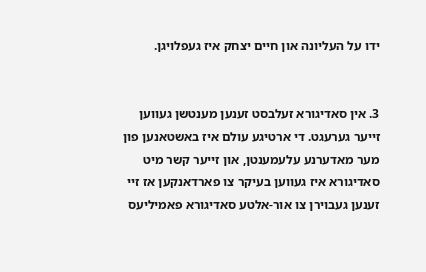ידו על העליונה און חיים יצחק איז געפלויגן.


3. אין סאדיגורא זעלבסט זענען מענטשן געווען זייער גערעגט. די ארטיגע עולם איז באשטאנען פון מער מאדערנע עלעמענטן, און זייער קשר מיט סאדיגורא איז געווען בעיקר צו פארדאנקען אז זיי זענען געבוירן צו אור-אלטע סאדיגורא פאמיליעס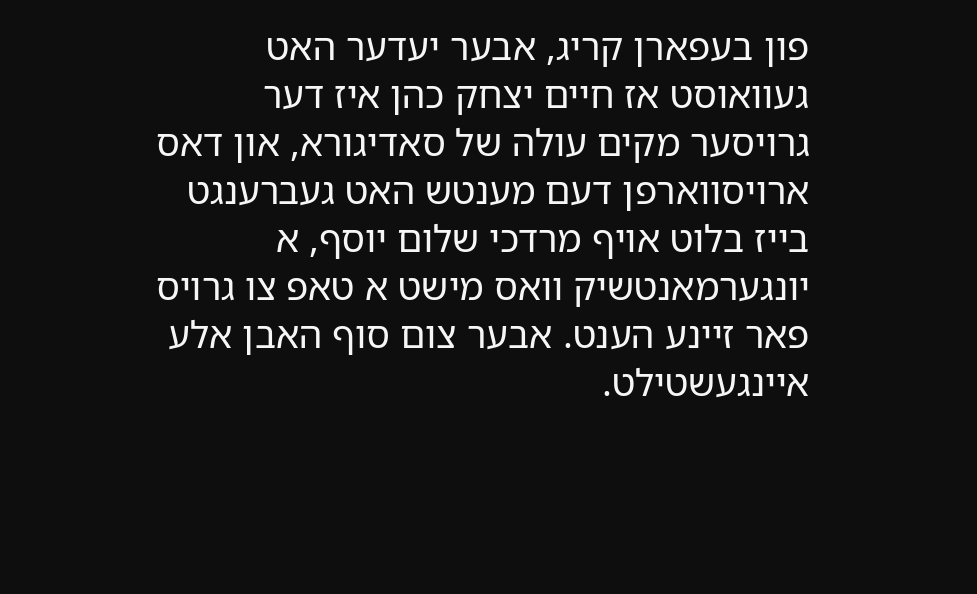פון בעפארן קריג, אבער יעדער האט געוואוסט אז חיים יצחק כהן איז דער גרויסער מקים עולה של סאדיגורא, און דאס ארויסווארפן דעם מענטש האט געברענגט בייז בלוט אויף מרדכי שלום יוסף, א יונגערמאנטשיק וואס מישט א טאפ צו גרויס פאר זיינע הענט. אבער צום סוף האבן אלע איינגעשטילט.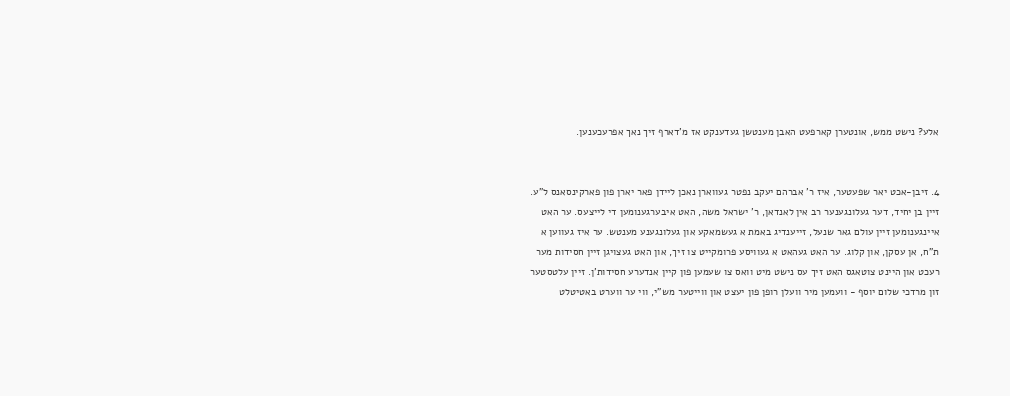אלע? נישט ממש, אונטערן קארפעט האבן מענטשן געדענקט אז מ'דארף זיך נאך אפרעכענען.


4. זיבן-אכט יאר שפעטער, איז ר' אברהם יעקב נפטר געווארן נאכן ליידן פאר יארן פון פארקינסאנס ל"ע. זיין בן יחיד, דער געלונגענער רב אין לאנדאן, ר' ישראל משה, האט איבערגענומען די לייצעס. ער האט איינגענומען זיין עולם גאר שנעל, זייענדיג באמת א געשמאקע און געלונגענע מענטש. ער איז געווען א ת"ח, אן עסקן, און קלוג. ער האט געהאט א געוויסע פרומקייט צו זיך, און האט געצויגן זיין חסידות מער רעכט און היינט צוטאגס האט זיך עס נישט מיט וואס צו שעמען פון קיין אנדערע חסידות'ן. זיין עלטסטער זון מרדכי שלום יוסף - וועמען מיר וועלן רופן פון יעצט און ווייטער מש"י, ווי ער ווערט באטיטלט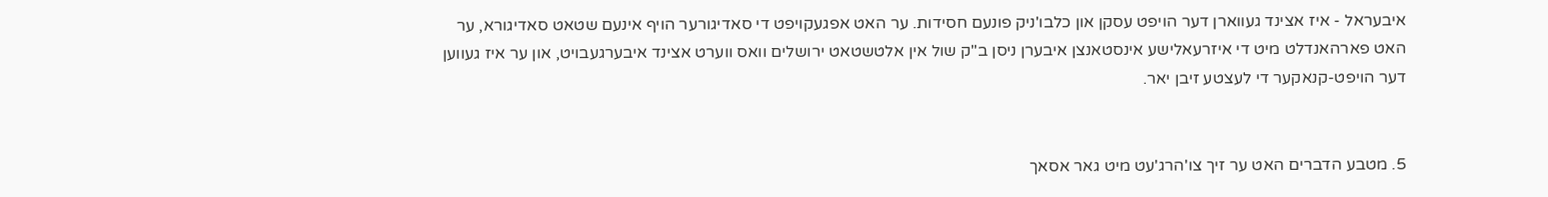איבעראל - איז אצינד געווארן דער הויפט עסקן און כלבו'ניק פונעם חסידות. ער האט אפגעקויפט די סאדיגורער הויף אינעם שטאט סאדיגורא, ער האט פארהאנדלט מיט די איזרעאלישע אינסטאנצן איבערן ניסן ב"ק שול אין אלטשטאט ירושלים וואס ווערט אצינד איבערגעבויט, און ער איז געווען דער הויפט-קנאקער די לעצטע זיבן יאר.


5. מטבע הדברים האט ער זיך צו'הרג'עט מיט גאר אסאך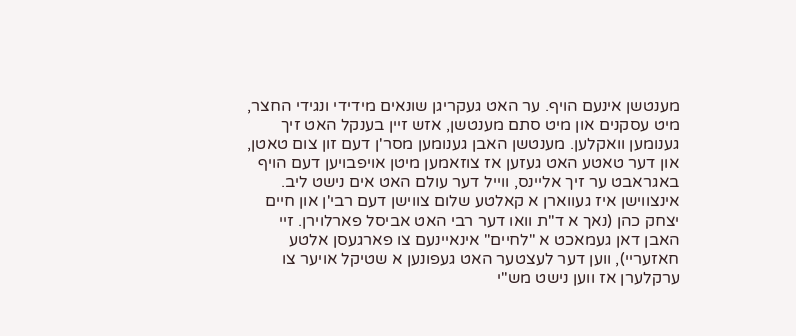מענטשן אינעם הויף. ער האט געקריגן שונאים מידידי ונגידי החצר, מיט עסקנים און מיט סתם מענטשן, אזש זיין בענקל האט זיך גענומען וואקלען. מענטשן האבן גענומען מסר'ן דעם זון צום טאטן, און דער טאטע האט געזען אז צוזאמען מיטן אויפבויען דעם הויף באגראבט ער זיך אליינס, ווייל דער עולם האט אים נישט ליב. אינצווישן איז געווארן א קאלטע שלום צווישן דעם רבי'ן און חיים יצחק כהן (נאך א ד"ת וואו דער רבי האט אביסל פארלוירן. זיי האבן דאן געמאכט א "לחיים" אינאיינעם צו פארגעסן אלטע חאזעריי), ווען דער לעצטער האט געפונען א שטיקל אויער צו ערקלערן אז ווען נישט מש"י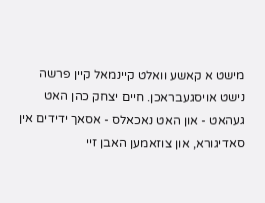מישט א קאשע וואלט קיינמאל קיין פרשה נישט אויסגעבראכן. חיים יצחק כהן האט געהאט - און האט נאכאלס - אסאך ידידים אין סאדיגורא, און צוזאמען האבן זיי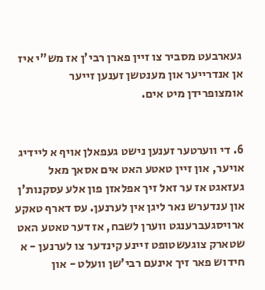געארבעט מסביר צו זיין פארן רבי'ן אז מש"י איז אן אנדרייער און מענטשן זענען זייער אומצופרידן מיט אים.


6. די ווערטער זענען נישט געפאלן אויף א ליידיג אויער, און זיין טאטע האט אים אסאך מאל געזאגט אז ער זאל זיך אפלאזן פון אלע עסקנות'ן און ענדערש נאר ליגן אין לערנען. עס דארף טאקע ארויסגעברענגט ווערן לשבח, אז דער טאטע האט שטארק צוגעשטופט זיינע קינדער צו לערנען - א חידוש פאר זיך אינעם רבי'שן וועלט - און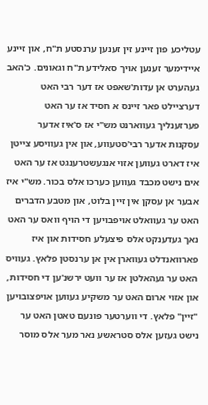עטליכע פון זיינע זין זענען ערנסטע ת"ח, און זיינע איידימער זענען אויך סאלידע ת"ח וגאונים. כ'האב געהערט אן עדות'שאפט אז דער רבי האט דערציילט פאר זיינס א חסיד אז ער האט פערזענליך געווארנט מש"י אז ס'איז אדער עסקנות אדער רבי'סטעווע, און אין געוויסע צייטן איז דארט געווען אזוי אנגעשטרענגט אז ער האט אים נישט מכבד געווען כערכו אלס בכור. מש"י איז אבער אן עסקן אין זיין בלוט, און מטבע הדברים האט ער געוואלט אויפבויען די הויף וואס ער האט נאך געדענקט אלס פיצעלע חסידות און איז פארוואנדלט געווארן אין אן ערנסטן פלאץ. געוויס האט ער געהאלטן אז ער וועט ירשנ'ען די חסידות, און אזוי ארום האט ער משקיע געווען אויפצובויען "זיין" פלאץ. די ווערטער פונעם טאטן האט ער נישט געזען אלס סטראשע נאר מער אלס מוסר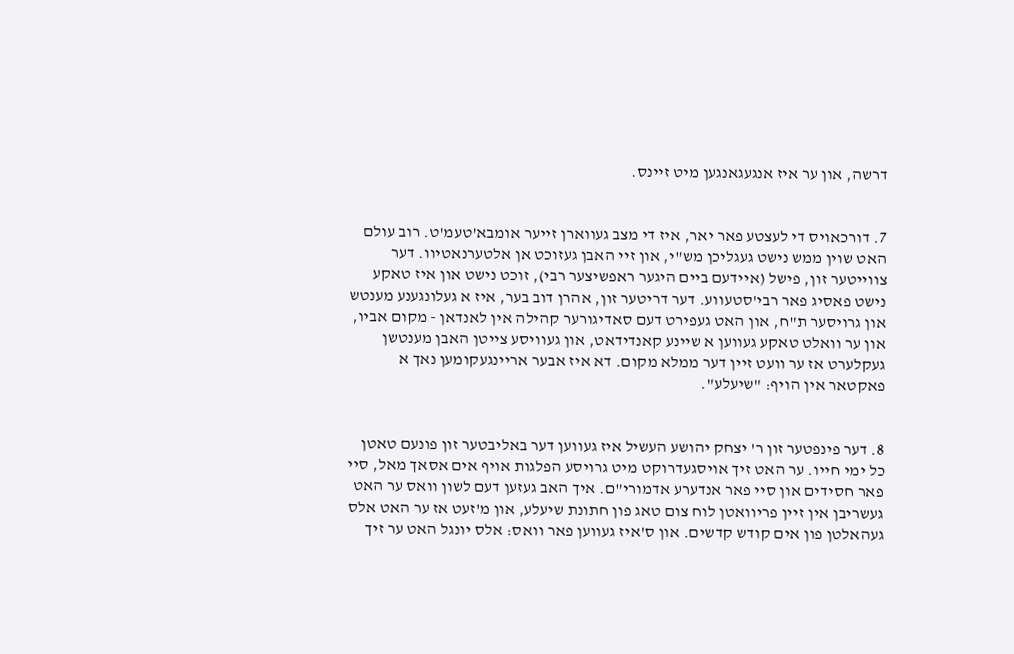דרשה, און ער איז אנגעגאנגען מיט זיינס.


7. דורכאויס די לעצטע פאר יאר, איז די מצב געווארן זייער אומבא'טעמ'ט. רוב עולם האט שוין ממש נישט געגליכן מש"י, און זיי האבן געזוכט אן אלטערנאטיוו. דער צווייטער זון, פישל (איידעם ביים היגער ראפשיצער רבי), זוכט נישט און איז טאקע נישט פאסיג פאר רבי'סטעווע. דער דריטער זון, אהרן דוב בער, איז א געלונגענע מענטש און גרויסער ת"ח, און האט געפירט דעם סאדיגורער קהילה אין לאנדאן - מקום אביו, און ער וואלט טאקע געווען א שיינע קאנדידאט, און געוויסע צייטן האבן מענטשן געקלערט אז ער וועט זיין דער ממלא מקום. דא איז אבער אריינגעקומען נאך א פאקטאר אין הויף: "שיעלע".


8. דער פינפטער זון ר' יצחק יהושע העשיל איז געווען דער באליבטער זון פונעם טאטן כל ימי חייו. ער האט זיך אויסגעדרוקט מיט גרויסע הפלגות אויף אים אסאך מאל, סיי פאר חסידים און סיי פאר אנדערע אדמורי"ם. איך האב געזען דעם לשון וואס ער האט געשריבן אין זיין פריוואטן לוח צום טאג פון חתונת שיעלע, און מ'זעט אז ער האט אלס געהאלטן פון אים קודש קדשים. און ס'איז געווען פאר וואס: אלס יונגל האט ער זיך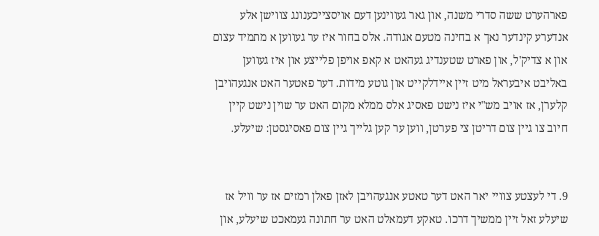פארהערט ששה סדרי משנה, און גאר געווינען דעם אויסצייכענונג צווישן אלע אנדערע קינדער נאך א בחינה מטעם אגודה. אלס בחור איז ער געווען א מתמיד עצום און א צדיק'ל, און פארט שטענדיג געהאט א קאפ אויפן פלייצע און איז געווען באליבט איבעראל מיט זיין איידלקייט און גוטע מידות. דער פאטער האט אנגעהויבן קלערן, אז אויב מש"י איז נישט פאסיג אלס ממלא מקום האט ער שוין נישט קיין חיוב צו גיין צום דריטן צי פערטן, ווען ער קען גלייך גיין צום פאסיגסטן: שיעלע.


9. די לעצטע צוויי יאר האט דער טאטע אנגעהויבן לאזן פאלן רמזים אז ער וויל אז שיעלע זאל זיין ממשיך דרכו. טאקע דעמאלט האט ער חתונה געמאכט שיעלע, און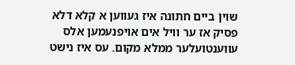שוין ביים חתונה איז געווען א קלא דלא פסיק אז ער וויל אים אויפנעמען אלס עווענטועלער ממלא מקום. עס איז נישט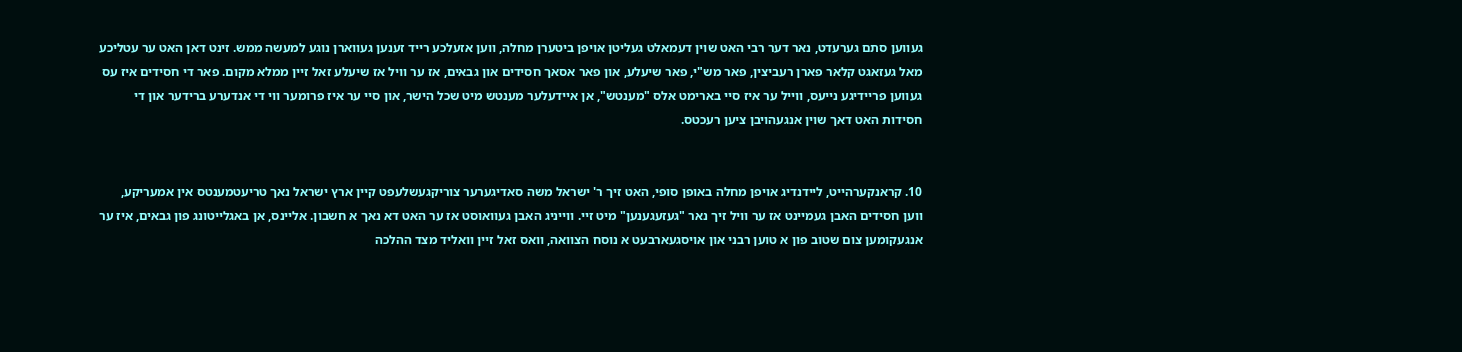געווען סתם גערעדט, נאר דער רבי האט שוין דעמאלט געליטן אויפן ביטערן מחלה, ווען אזעלכע רייד זענען געווארן נוגע למעשה ממש. זינט דאן האט ער עטליכע מאל געזאגט קלאר פארן רעביצין, פאר מש"י, פאר שיעלע, און פאר אסאך חסידים און גבאים, אז ער וויל אז שיעלע זאל זיין ממלא מקום. פאר די חסידים איז עס געווען פריידיגע נייעס, ווייל ער איז סיי בארימט אלס "מענטש", אן איידעלער מענטש מיט שכל הישר, און סיי ער איז פרומער ווי די אנדערע ברידער און די חסידות האט דאך שוין אנגעהויבן ציען רעכטס.


10. קראנקערהייט, ליידנדיג אויפן מחלה באופן סופי, האט זיך ר' ישראל משה סאדיגערער צוריקגעשלעפט קיין ארץ ישראל נאך טריעטמענטס אין אמעריקע, ווען חסידים האבן געמיינט אז ער וויל זיך נאר "געזעגענען" מיט זיי. ווייניג האבן געוואוסט אז ער האט דא נאך א חשבון. אליינס, אן באגלייטונג פון גבאים, איז ער אנגעקומען צום שטוב פון א טוען רבני און אויסגעארבעט א נוסח הצוואה, וואס זאל זיין וואליד מצד ההלכה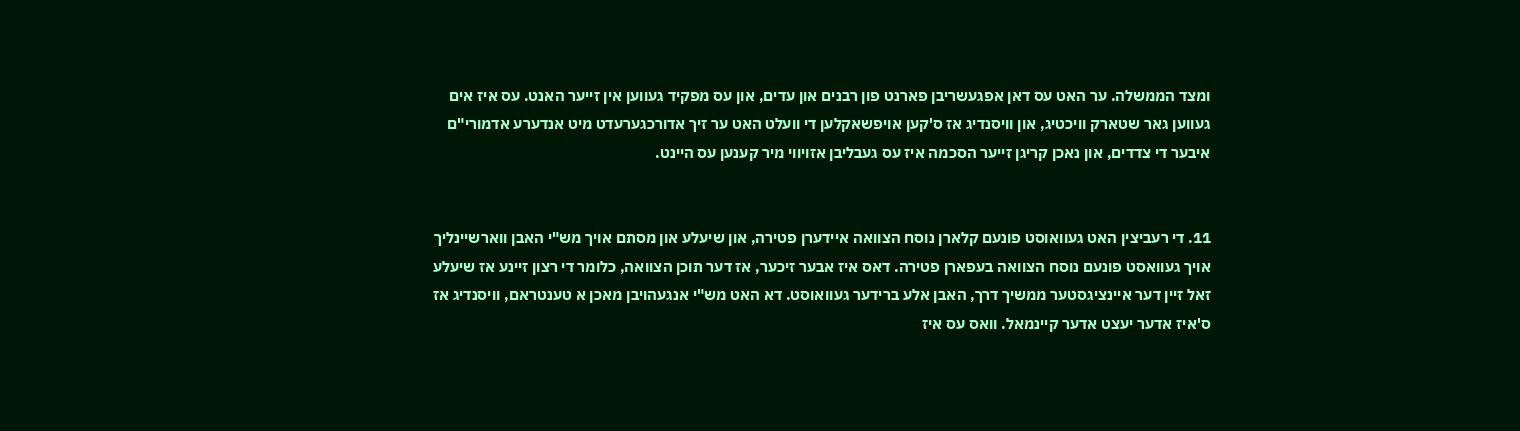ומצד הממשלה. ער האט עס דאן אפגעשריבן פארנט פון רבנים און עדים, און עס מפקיד געווען אין זייער האנט. עס איז אים געווען גאר שטארק וויכטיג, און וויסנדיג אז ס'קען אויפשאקלען די וועלט האט ער זיך אדורכגערעדט מיט אנדערע אדמורי"ם איבער די צדדים, און נאכן קריגן זייער הסכמה איז עס געבליבן אזויווי מיר קענען עס היינט.


11. די רעביצין האט געוואוסט פונעם קלארן נוסח הצוואה איידערן פטירה, און שיעלע און מסתם אויך מש"י האבן ווארשיינליך אויך געוואסט פונעם נוסח הצוואה בעפארן פטירה. דאס איז אבער זיכער, אז דער תוכן הצוואה, כלומר די רצון זיינע אז שיעלע זאל זיין דער איינציגסטער ממשיך דרך, האבן אלע ברידער געוואוסט. דא האט מש"י אנגעהויבן מאכן א טענטראם, וויסנדיג אז ס'איז אדער יעצט אדער קיינמאל. וואס עס איז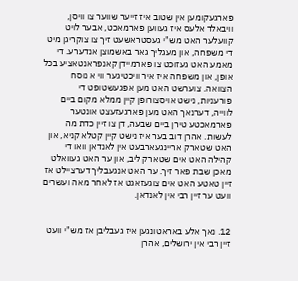פארגעקומען אין שטוב איז זייער שווער צו וויסן, וויבאלד אלעס איז געווען פארמאכט, אבער לויט קוועלער האט מש"י געסטראשעט זיך צו צוקריגן מיט די משפחה, און מעגליך גאר באשמוצן אנדערע. די מאמע האט געזוכט צו פארמיידן קאנפראנטאציע בכל אופן, און משפחה איז איר וויכטיגער ווי א נוסח הצוואה. צוערשט האט מען אפגעשטופט די פורעניות, נישט אויסצורופן קיין ממלא מקום ביים לווייה, דערנאך האט מען פארגעזעצט אונטער פארמאכטע טירן ביים שבעה, דן צו זיין כדת מה לעשות. אהרן דוב בער איז נישט קיין קטלא קניא, און האט שטארק אריינגעארבעט אין לאנדאן וואו די קהילה האט אים שטארק ליב, און ער האט געוואלט מאכן שבת פאר זיך. ער האט אנגעבליך דערציילט אז זיין טאטע האט אים צוגעזאגט אז לאחר מאה ועשרים וועט ער זיין רבי אין לאנדאן.


12. נאך אלע באראטונגען איז געבליבן אז מש"י וועט זיין רבי אין ירושלים, אהרן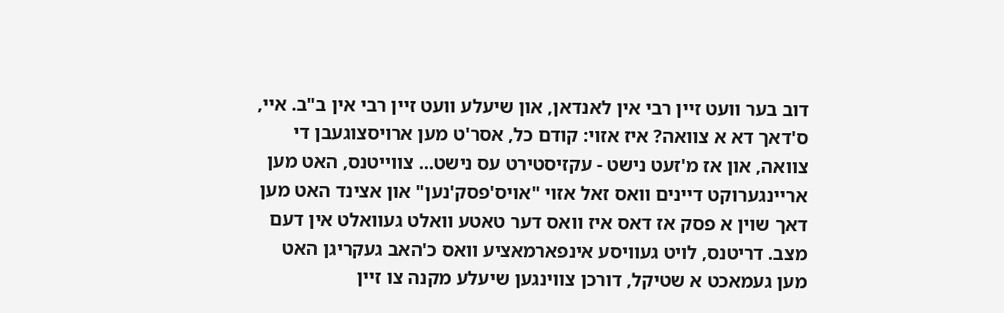דוב בער וועט זיין רבי אין לאנדאן, און שיעלע וועט זיין רבי אין ב"ב. איי, ס'דאך דא א צוואה? איז אזוי: קודם כל, אסר'ט מען ארויסצוגעבן די צוואה, און אז מ'זעט נישט - עקזיסטירט עס נישט... צווייטנס, האט מען אריינגערוקט דיינים וואס זאל אזוי "אויס'פסק'נען" און אצינד האט מען דאך שוין א פסק אז דאס איז וואס דער טאטע וואלט געוואלט אין דעם מצב. דריטנס, לויט געוויסע אינפארמאציע וואס כ'האב געקריגן האט מען געמאכט א שטיקל, דורכן צווינגען שיעלע מקנה צו זיין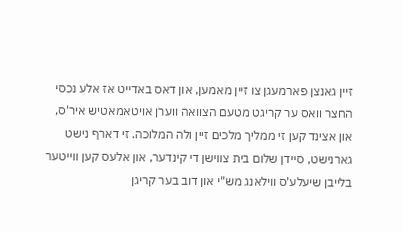זיין גאנצן פארמעגן צו זיין מאמען, און דאס באדייט אז אלע נכסי החצר וואס ער קריגט מטעם הצוואה ווערן אויטאמאטיש איר'ס, און אצינד קען זי ממליך מלכים זיין ולה המלוכה. זי דארף נישט גארנישט, סיידן שלום בית צווישן די קינדער, און אלעס קען ווייטער בלייבן שיעלע'ס ווילאנג מש"י און דוב בער קריגן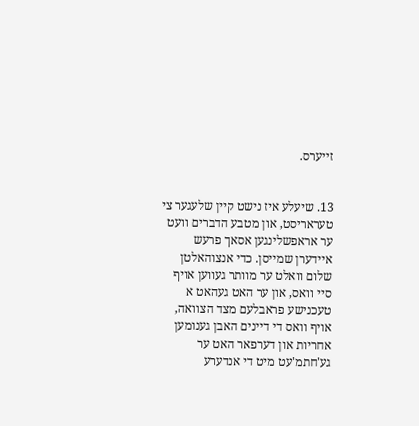זייערס.


13. שיעלע איז נישט קיין שלעגער צי טעראריסט, און מטבע הדברים וועט ער אראפשלינגען אסאך פרעש איידערן שמייסן. כדי אנצוהאלטן שלום וואלט ער מוותר געווען אויף סיי וואס, און ער האט געהאט א טעכנישע פראבלעם מצד הצוואה, אויף וואס די דיינים האבן גענומען אחריות און דערפאר האט ער גע'חתמ'עט מיט די אנדערע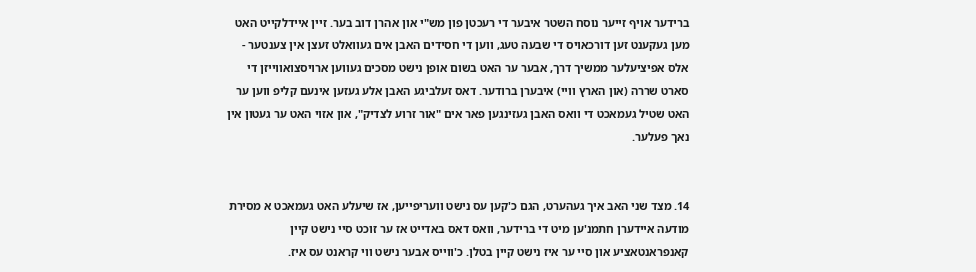ברידער אויף זייער נוסח השטר איבער די רעכטן פון מש"י און אהרן דוב בער. זיין איידלקייט האט מען געקענט זען דורכאויס די שבעה טעג, ווען די חסידים האבן אים געוואלט זעצן אין צענטער - אלס אפיציעלער ממשיך דרך, אבער ער האט בשום אופן נישט מסכים געווען ארויסצואווייזן די סארט שררה (און הארץ וויי) איבערן ברודער. דאס זעלביגע האבן אלע געזען אינעם קליפ ווען ער האט שטיל געמאכט די וואס האבן געזינגען פאר אים "אור זרוע לצדיק", און אזוי האט ער געטון אין נאך פעלער.


14. מצד שני האב איך געהערט, הגם כ'קען עס נישט וועריפייען, אז שיעלע האט געמאכט א מסירת מודעה איידערן חתמנ'ען מיט די ברידער, וואס דאס באדייט אז ער זוכט סיי נישט קיין קאנפראנטאציע און סיי ער איז נישט קיין בטלן. כ'ווייס אבער נישט ווי קראנט עס איז.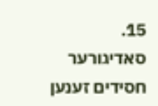15. סאדיגורער חסידים זענען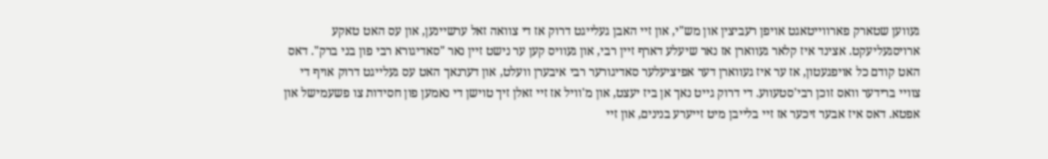געווען שטארק פארווייטאגט אויפן רעביצין און מש"י, און זיי האבן געלייגט דרוק אז די צוואה זאל ערשיינען, און עס האט טאקע ארויסגעליעקט. אצינד איז קלאר געווארן אז נאר שיעלע דארף זיין רבי, און געוויס קען ער נישט זיין נאר "סאדיגורא רבי פון בני ברק". דאס האט קודם כל אויפגעטון, אז ער איז געווארן דער אפיציעלער סאדיגורער רבי איבערן וועלט, און דערנאך האט עס געלייגט דרוק אויף די צוויי ברידער וואס זוכן רבי'סטעווע. די דרוק גייט נאך אן ביז יעצט, און מ'וויל אז זיי זאלן זיך טוישן די נאמען פון חסידות צו פשעמישל און אפטא. דאס איז אבער זיכער אז זיי בלייבן מיט זייערע בנינים, און זיי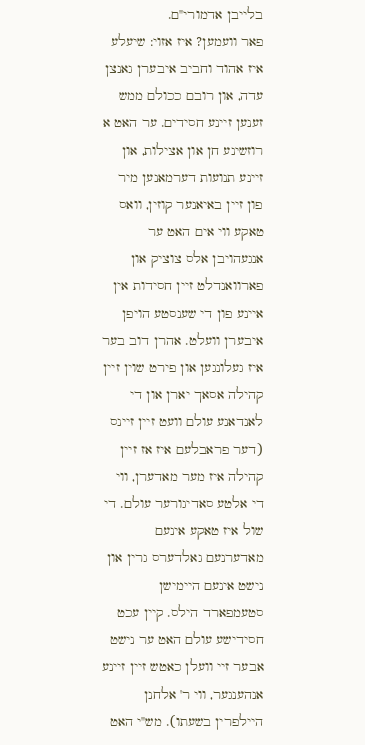בלייבן אדמורי"ם.
פאר וועמען? איז אזוי: שיעלע איז אהוד וחביב איבערן גאנצן עדה, און רובם ככולם ממש זענען זיינע חסידים. ער האט א רוזשינע חן און אצילות, און זיינע תנועות דערמאנען מיר פון זיין באיאנער קוזין, וואס טאקע ווי אים האט ער אנגעהויבן אלס צוציק און פארוואנדלט זיין חסידות אין איינע פון די שענסטע הויפן איבערן וועלט. אהרן דוב בער איז געלונגען און פירט שוין זיין קהילה אסאך יארן און די לאנדאנע עולם וועט זיין זיינס (דער פראבלעם איז אז זיין קהילה איז מער מאדערן, ווי די אלטע סאדיגורער עולם. די שול איז טאקע אינעם מאדערנעם גאלדערס גרין און נישט אינעם היימישן סטעמפארד הילס. קיין עכט חסידישע עולם האט ער נישט אבער זיי וועלן כאטש זיין זיינע אנהענגער, ווי ר' אלחנן היילפרין בשעתו). מש"י האט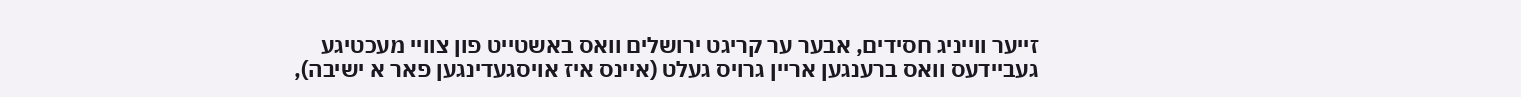זייער ווייניג חסידים, אבער ער קריגט ירושלים וואס באשטייט פון צוויי מעכטיגע געביידעס וואס ברענגען אריין גרויס געלט (איינס איז אויסגעדינגען פאר א ישיבה),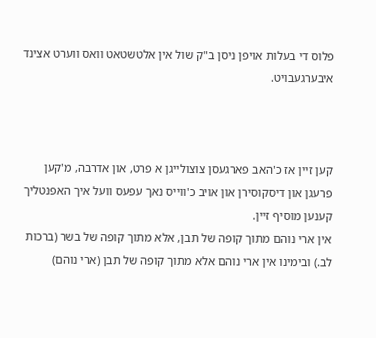פלוס די בעלות אויפן ניסן ב"ק שול אין אלטשטאט וואס ווערט אצינד איבערגעבויט.



קען זיין אז כ'האב פארגעסן צוצולייגן א פרט, און אדרבה, מ'קען פרעגן און דיסקוסירן און אויב כ'ווייס נאך עפעס וועל איך האפנטליך קענען מוסיף זיין.
אין ארי נוהם מתוך קופה של תבן, אלא מתוך קופה של בשר (ברכות לב.) ובימינו אין ארי נוהם אלא מתוך קופה של תבן (ארי נוהם)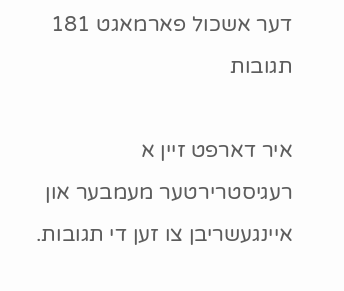דער אשכול פארמאגט 181 תגובות

איר דארפט זיין א רעגיסטרירטער מעמבער און איינגעשריבן צו זען די תגובות.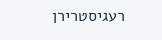רעגיסטרירן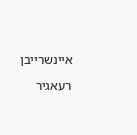איינשרייבן

רעאגיר